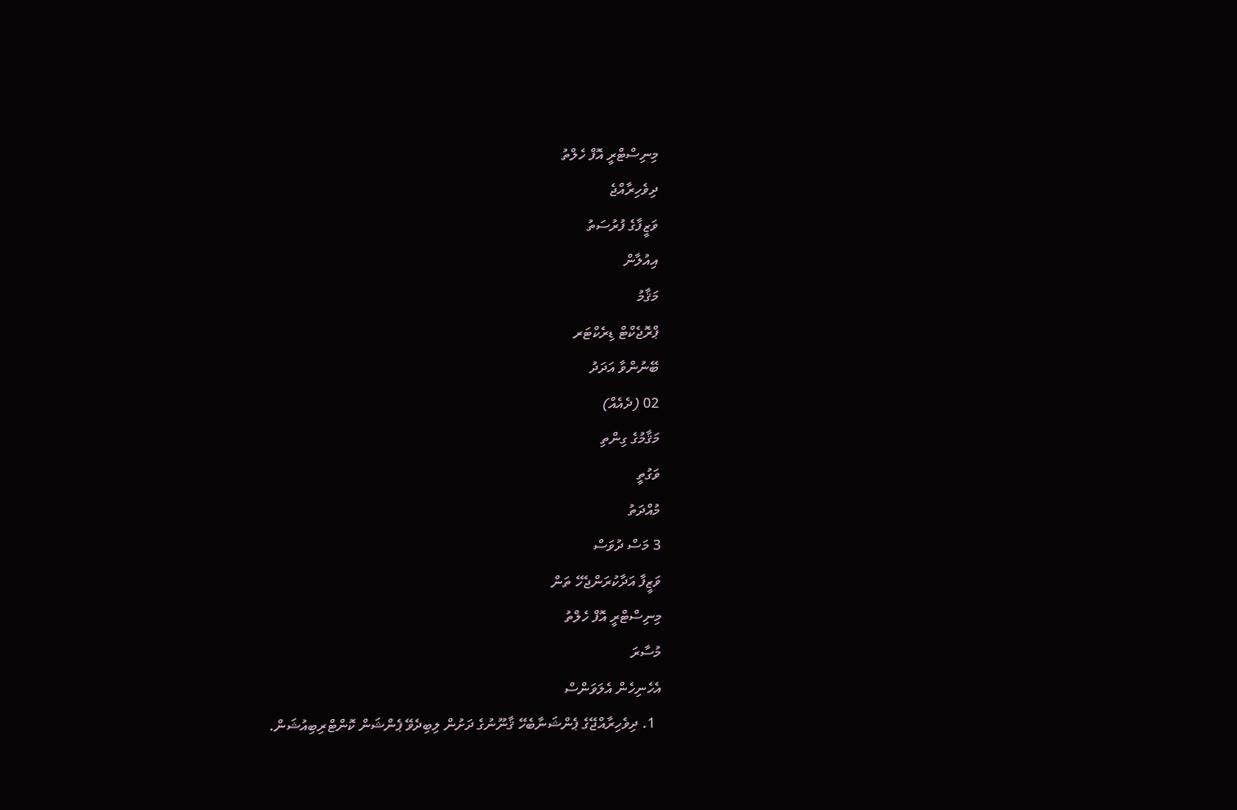މިނިސްޓްރީ އޮފް ހެލްތު
ދިވެހިރާއްޖެ
ވަޒީފާގެ ފުރުސަތު
އިއުލާން
މަޤާމު
ޕްރޮޖެކްޓް ޑިރެކްޓަރ
ބޭނުންވާ އަދަދު
02 (ދެއެއް)
މަޤާމުގެ ގިންތި
ވަގުތީ
މުއްދަތު
3 މަސް ދުވަސް
ވަޒީފާ އަދާކުރަންޖެހޭ ތަން
މިނިސްޓްރީ އޮފް ހެލްތު
މުސާރަ
އެހެނިހެން އެލަވަންސް
  1. ދިވެހިރާއްޖޭގެ ޕެންޝަނާބެހޭ ޤާނޫނުގެ ދަށުން ލިބިދެވޭ ޕެންޝަން ކޮންޓްރިބިއުޝަން.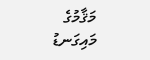މަޤާމުގެ މައިގަނޑު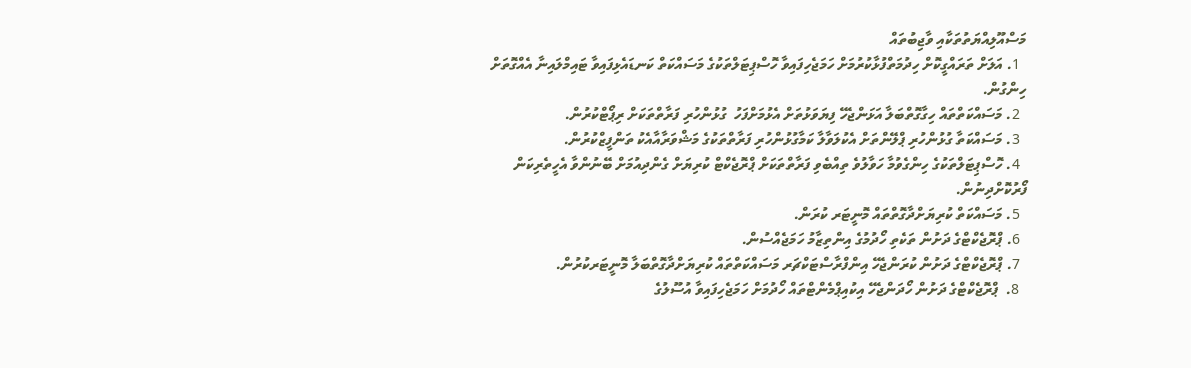މަސްއޫލިއްޔަތުތަކާއި ވާޖިބުތައް
  1. އަލަށް ތަރައްގީކޮށް ހިދުމަތްފުޅާކުރުމަށް ހަމަޖެހިފައިވާ ހޮސްޕިޓަލްތަކުގެ މަސައްކަތް ކަނޑައެޅިފައިވާ ޓައިމްލައިނާ އެއްގޮތަށް ހިންގުން.
  2. މަސައްކަތްތައް ހިގާގޮތްބަލާ އަޅަންޖެހޭ ފިޔަވަޅުތަށް އެޅުމަށްފަހު  ގުޅުންހުރި ފަރާތްތަކަށް ރިޕޯޓްކުރުން.
  3. މަސައްކަތާ ގުޅުންހުރި ޕްލޭންތަށް އެކުލަވާލާ ކަމާގުޅުންހުރި ފަރާތްތަކުގެ މަޝްވަރާއާއެކު ތަންފީޒްކުރުން.
  4. ހޮސްޕިޓަލްތަކުގެ ހިންގެވުމާ ހަވާލުވެ ތިއްބެވި ފަރާތްތަކަށް ޕްރޮޖެކްޓް ކުރިޔަށް ގެންދިއުމަށް ބޭނުންވާ އެހީތެރިކަން ފޯރުކޮށްދިނުން.
  5. މަސައްކަތް ކުރިޔަށްދާގޮތްތައް މޮނީޓަރ ކުރަން.
  6. ޕްރޮޖެކްޓްގެ ދަށުން ތަކެތި ހޯދުމުގެ އިންތިޒާމު ހަމަޖެއްސުން.
  7. ޕްރޮޖެކްޓްގެ ދަށުން ކުރަންޖެހޭ އިންފްރާސްޓަކްޗަރ މަސައްކަތްތައް ކުރިޔަށްދާގޮތްބަލާ މޮނީޓަރކުރުން.
  8.  ޕްރޮޖެކްޓްގެ ދަށުން ހޯދަންޖެހޭ އިކުއިޕްމެންޓްތައް ހޯދުމަށް ހަމަޖެހިފައިވާ އުސޫލުގެ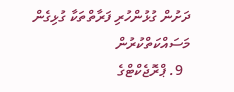ދަށުން ގުޅުންހުރި ފަރާތްތަކާ ގުޅިގެން މަސައްކަތްކުރުން
  9. ޕްރޮޖެކްޓްގެ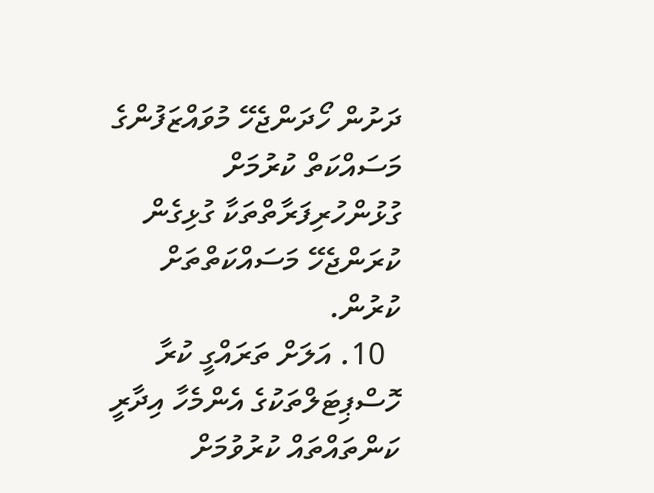ދަށުން ހޯދަންޖެހޭ މުވައްޒަފުންގެ މަސައްކަތް ކުރުމަށް ގުޅުންހުރިފަރާތްތަކާ ގުޅިގެން ކުރަންޖެހޭ މަސައްކަތްތަށް ކުރުން.
  10. އަލަށް ތަރައްގީ ކުރާ ހޮސްޕިޓަލްތަކުގެ އެންމެހާ އިދާރީ ކަންތައްތައް ކުރުވުމަށް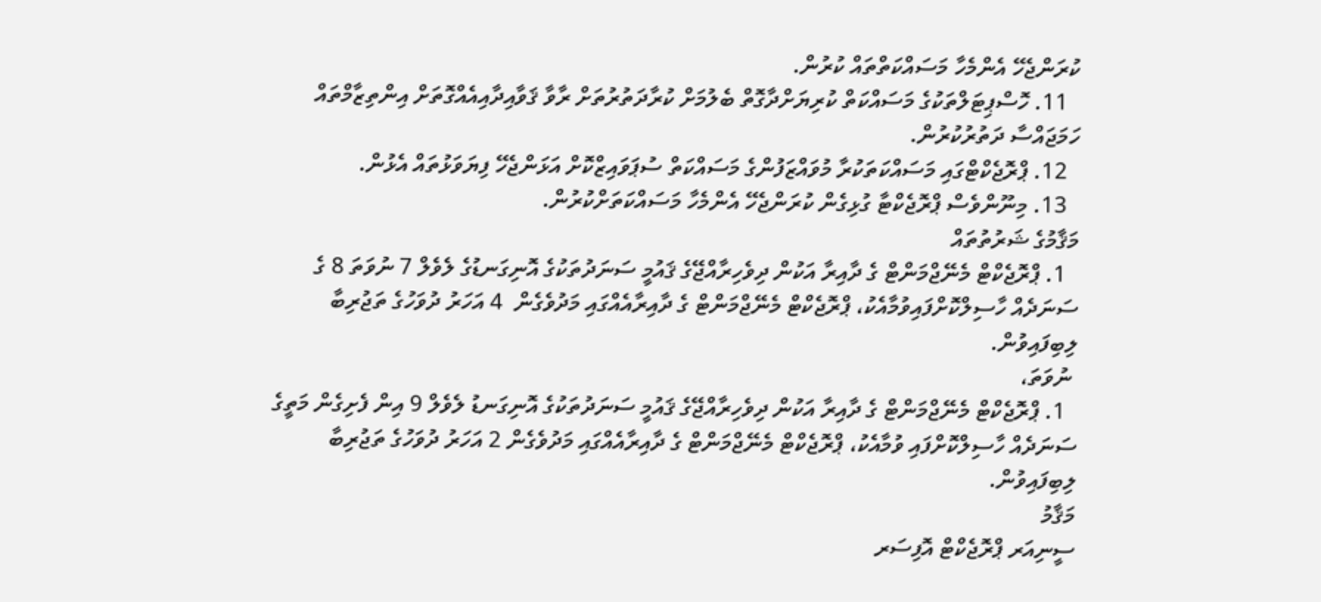ކުރަންޖެހޭ އެންމެހާ މަސައްކަތްތައް ކުރުން.
  11. ހޮސްޕިޓަލްތަކުގެ މަސައްކަތް ކުރިޔަށްދާގޮތް ބެލުމަށް ކުރާދަތުރުތަށް ރާވާ ޤަވާއިދާއިއެއްގޮތަށް އިންތިޒާމްތައް ހަމަޖައްސާ ދަތުރުކުރުން.
  12. ޕްރޮޖެކްޓްގައި މަސައްކަތަކުރާ މުވައްޒަފުންގެ މަސައްކަތް ސުޕަވައިޒްކޮށް އަޅަންޖެހޭ ފިޔަވަޅުތައް އެޅުން.
  13. މިނޫންވެސް ޕްރޮޖެކްޓާ ގުޅިގެން ކުރަންޖެހޭ އެންމެހާ މަސައްކަތަށްކުރުން.
މަޤާމުގެ ޝަރުތުތައް
  1. ޕްރޮޖެކްޓް މެނޭޖްމަންޓް ގެ ދާއިރާ އަކުން ދިވެހިރާއްޖޭގެ ޤައުމީ ސަނަދުތަކުގެ އޮނިގަނޑުގެ ލެވެލް 7 ނުވަތަ 8 ގެ ސަނަދެއް ހާސިލްކޮށްފައިވުމާއެކު، ޕްރޮޖެކްޓް މެނޭޖްމަންޓް ގެ ދާއިރާއެއްގައި މަދުވެގެން  4 އަހަރު ދުވަހުގެ ތަޖުރިބާ ލިބިފައިވުން.
 ނުވަތަ،
  1. ޕްރޮޖެކްޓް މެނޭޖްމަންޓް ގެ ދާއިރާ އަކުން ދިވެހިރާއްޖޭގެ ޤައުމީ ސަނަދުތަކުގެ އޮނިގަނޑު ލެވެލް 9 އިން ފެށިގެން މަތީގެ ސަނަދެއް ހާސިލްކޮށްފައި ވުމާއެކު، ޕްރޮޖެކްޓް މެނޭޖްމަންޓް ގެ ދާއިރާއެއްގައި މަދުވެގެން 2 އަހަރު ދުވަހުގެ ތަޖުރިބާ ލިބިފައިވުން.
މަޤާމު
ސީނިއަރ ޕްރޮޖެކްޓް އޮފިސަރ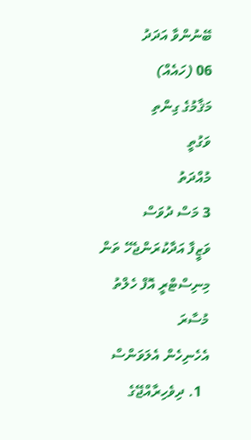ބޭނުންވާ އަދަދު
06 (ހައެއް)
މަޤާމުގެ ގިންތި
ވަގުތީ
މުއްދަތު
3 މަސް ދުވަސް
ވަޒީފާ އަދާކުރަންޖެހޭ ތަން
މިނިސްޓްރީ އޮފް ހެލްތު
މުސާރަ
އެހެނިހެން އެލަވަންސް
  1. ދިވެހިރާއްޖޭގެ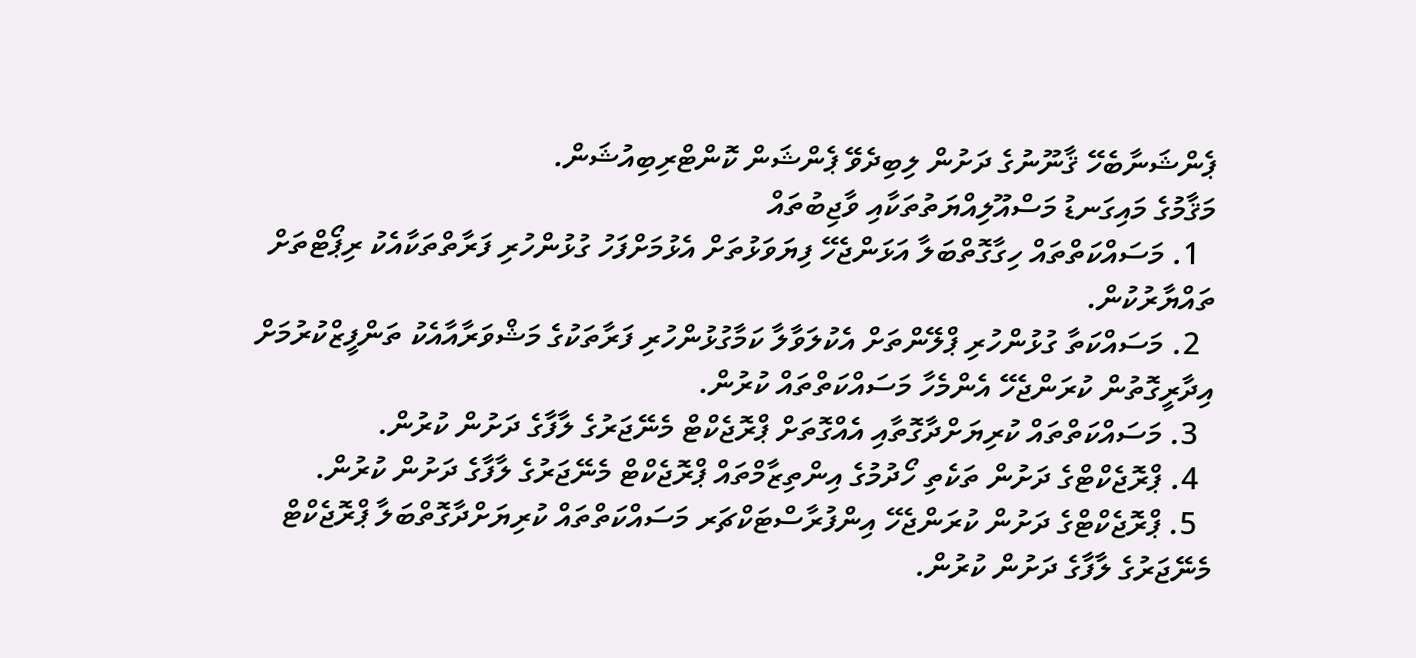ޕެންޝަނާބެހޭ ޤާނޫނުގެ ދަށުން ލިބިދެވޭ ޕެންޝަން ކޮންޓްރިބިއުޝަން.
މަޤާމުގެ މައިގަނޑު މަސްއޫލިއްޔަތުތަކާއި ވާޖިބުތައް
  1. މަސައްކަތްތައް ހިގާގޮތްބަލާ އަޅަންޖެހޭ ފިޔަވަޅުތަށް އެޅުމަށްފަހު ގުޅުންހުރި ފަރާތްތަކާއެކު ރިޕޯޓްތަށް ތައްޔާރުކުން.
  2. މަސައްކަތާ ގުޅުންހުރި ޕްލޭންތަށް އެކުލަވާލާ ކަމާގުޅުންހުރި ފަރާތަކުގެ މަޝްވަރާއާއެކު ތަންފީޒްކުރުމަށް އިދާރީގޮތުން ކުރަންޖެހޭ އެންމެހާ މަސައްކަތްތައް ކުރުން.
  3. މަސައްކަތްތައް ކުރިޔަށްދާގޮތާއި އެއްގޮތަށް ޕްރޮޖެކްޓް މެނޭޖަރުގެ ލާފާގެ ދަށުން ކުރުން.
  4. ޕްރޮޖެކްޓްގެ ދަށުން ތަކެތި ހޯދުމުގެ އިންތިޒާމްތައް ޕްރޮޖެކްޓް މެނޭޖަރުގެ ލާފާގެ ދަށުން ކުރުން.
  5. ޕްރޮޖެކްޓްގެ ދަށުން ކުރަންޖެހޭ އިންފުރާސްޓަކްޗަރ މަސައްކަތްތައް ކުރިޔަށްދާގޮތްބަލާ ޕްރޮޖެކްޓް މެނޭޖަރުގެ ލާފާގެ ދަށުން ކުރުން.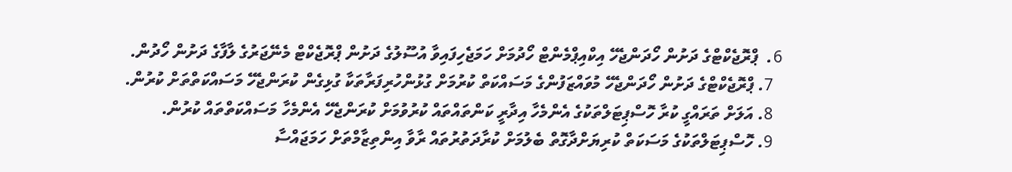6.  ޕްރޮޖެކްޓްގެ ދަށުން ހޯދަންޖެހޭ އިކްއިޕްމެންޓް ހޯދުމަށް ހަމަޖެހިފައިވާ އުސޫލުގެ ދަށުން ޕްރޮޖެކްޓް މެނޭޖަރުގެ ލާފާގެ ދަށުން ހޯދުން.
  7. ޕްރޮޖެކްޓްގެ ދަށުން ހޯދަންޖެހޭ މުވައްޒަފުންގެ މަސައްކަތް ކުރުމަށް ގުޅުންހުރިފަރާތަކާ ގުޅިގެން ކުރަންޖެހޭ މަސައްކަތްތަށް ކުރުން.
  8. އަލަށް ތަރައްގީ ކުރާ ހޮސްޕިޓަލްތަކުގެ އެންމެހާ އިދާރީ ކަންތައްތައް ކުރުވުމަށް ކުރަންޖެހޭ އެންމެހާ މަސައްކަތްތައް ކުރުން.
  9. ހޮސްޕިޓަލްތަކުގެ މަސަކަތް ކުރިޔަށްދާގޮތް ބެލުމަށް ކުރާދަތުރުތައް ރާވާ އިންތިޒާމްތަށް ހަމަޖައްސާ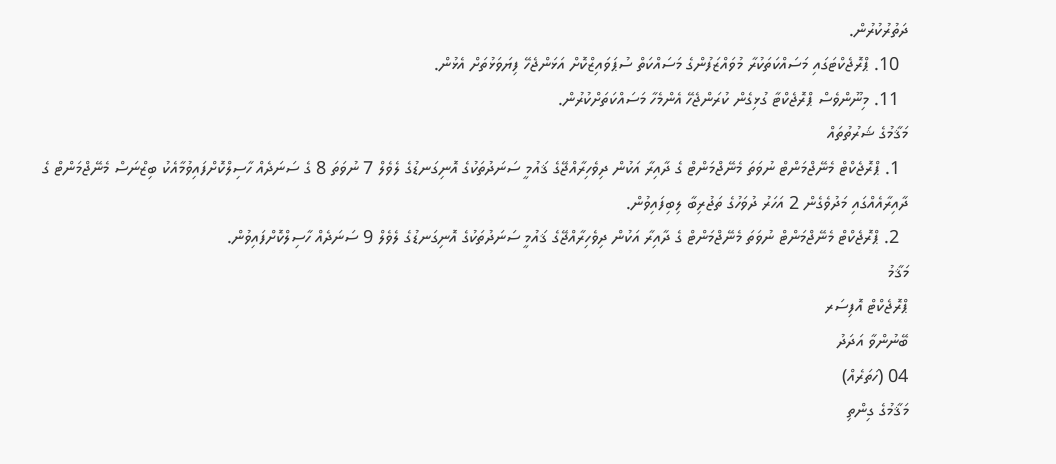ދަތުރުކުރުން.
  10. ޕްރޮޖެކްޓަގައި މަސައްކަތަކުރާ މުވައްޒަފުންގެ މަސައްކަތް ސުޕަވައިޒްކޮށް އަޅަންޖެހޭ ފިޔަވަޅުތަށް އެޅުން.
  11. މިނޫންވެސް ޕްރޮޖެކްޓާ ގުޅިގެން ކުރަންޖެހޭ އެންމެހާ މަސައްކަތަށްކުރުން.
މަޤާމުގެ ޝަރުތުތައް
  1. ޕްރޮޖެކްޓް މެނޭޖްމަންޓް ނުވަތަ މެނޭޖްމަންޓް ގެ ދާއިރާ އަކުން ދިވެހިރާއްޖޭގެ ޤައުމީ ސަނަދުތަކުގެ އޮނިގަނޑުގެ ލެވެލް 7 ނުވަތަ 8 ގެ ސަނަދެއް ހާސިލްކޮށްފައިވުމާއެކު ބިޒްނަސް މެނޭޖްމަންޓް ގެ ދާއިރާއެއްގައި މަދުވެގެން 2 އަހަރު ދުވަހުގެ ތަޖުރިބާ ލިބިފައިވުން.
  2. ޕްރޮޖެކްޓް މެނޭޖްމަންޓް ނުވަތަ މެނޭޖްމަންޓް ގެ ދާއިރާ އަކުން ދިވެހިރާއްޖޭގެ ޤައުމީ ސަނަދުތަކުގެ އޮނިގަނޑުގެ ލެވެލް 9 ސަނަދެއް ހާސިލްކޮށްފައިވުން.
މަޤާމު
ޕްރޮޖެކްޓް އޮފިސަރ
ބޭނުންވާ އަދަދު
04 (ހަތަރެއް)
މަޤާމުގެ ގިންތި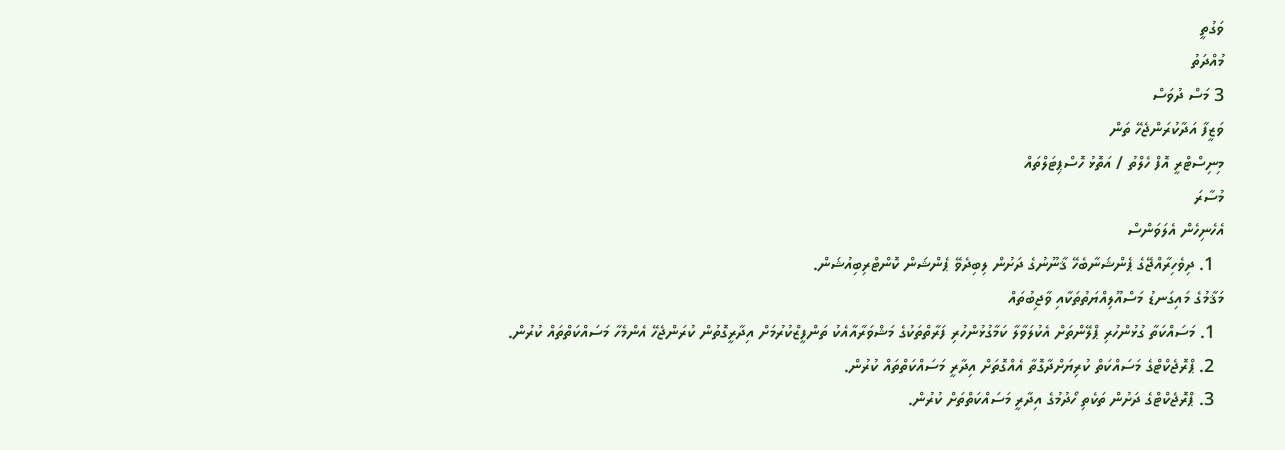ވަގުތީ
މުއްދަތު
3 މަސް ދުވަސް
ވަޒީފާ އަދާކުރަންޖެހޭ ތަން
މިނިސްޓްރީ އޮފް ހެލްތު / އަތޮޅު ހޮސްޕިޓަލްތައް
މުސާރަ
އެހެނިހެން އެލަވަންސް
  1. ދިވެހިރާއްޖޭގެ ޕެންޝަނާބެހޭ ޤާނޫނުގެ ދަށުން ލިބިދެވޭ ޕެންޝަން ކޮންޓްރިބިއުޝަން.
މަޤާމުގެ މައިގަނޑު މަސްއޫލިއްޔަތުތަކާއި ވާޖިބުތައް
  1. މަސައްކަތާ ގުޅުންހުރި ޕްލޭންތަށް އެކުލަވާލާ ކަމާގުޅުންހުރި ފަރާތްތަކުގެ މަޝްވަރާއާއެކު ތަންފީޒްކުރުމަށް އިދާރީގޮތުން ކުރަންޖެހޭ އެންމެހާ މަސައްކަތްތައް ކުރުން.
  2. ޕްރޮޖެކްޓްގެ މަސައްކަތް ކުރިޔަށްދާގޮތާ އެއްގޮތަށް އިދާރީ މަސައްކަތްތައް ކުރުން.
  3. ޕްރޮޖެކްޓްގެ ދަށުން ތަކެތި ހޯދުމުގެ އިދާރީ މަސައްކަތްތަށް ކުރުން.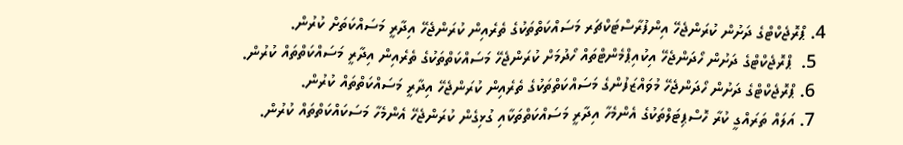4. ޕްރޮޖެކްޓްގެ ދަށުން ކުރަންޖެހޭ އިންފުރާސްޓަކްޗަރ މަސައްކަތްތަކުގެ ތެރެއިން ކުރަންޖެހޭ އިދާރީ މަސައްކަތަށް ކުރުން.
  5.  ޕްރޮޖެކްޓްގެ ދަށުން ހޯދަންޖެހޭ އިކުއިޕްމެންޓްތައް ހޯދުމަށް ކުރަންޖެހޭ މަސައްކަތްތަކުގެ ތެރެއިން އިދާރީ މަސައްކަތްތައް ކުރުން.
  6. ޕްރޮޖެކްޓްގެ ދަށުން ހޯދަންޖެހޭ މުވައްޒަފުންގެ މަސައްކަތްތަކުގެ ތެރެއިން ކުރަންޖެހޭ އިދާރީ މަސައްކަތްތައް ކުރުން.
  7. އަލައް ތަރައްގީ ކުރާ ހޮސްޕިޓަލްތަކުގެ އެންމެހާ އިދާރީ މަސައްކަތްތަކާއި ގުޅިގެން ކުރަންޖެހޭ އެންމެހާ މަސަކައްކަތްތައް ކުރުން.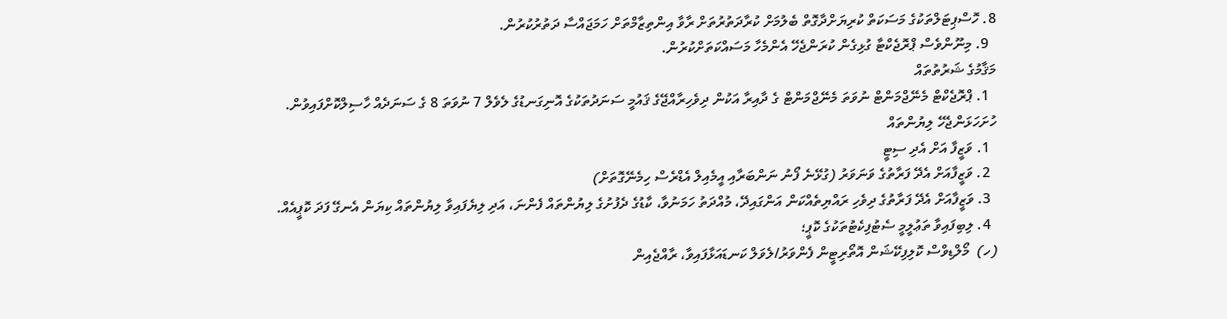8. ހޮސްޕިޓަލްތަކުގެ މަސަކަތް ކުރިޔަށްދާގޮތް ބެލުމަށް ކުރާދަތުރުތަށް ރާވާ އިންތިޒާމްތަށް ހަމަޖައްސާ ދަތުރުކުރުން.
  9. މިނޫންވެސް ޕްރޮޖެކްޓާ ގުޅިގެން ކުރަންޖެހޭ އެންމެހާ މަސައްކަތަށްކުރުން.
މަޤާމުގެ ޝަރުތުތައް
  1. ޕްރޮޖެކްޓް މެނޭޖްމަންޓް ނުވަތަ މެނޭޖްމަންޓް ގެ ދާއިރާ އަކުން ދިވެހިރާއްޖޭގެ ޤައުމީ ސަނަދުތަކުގެ އޮނިގަނޑުގެ ލެވެލް 7 ނުވަތަ 8 ގެ ސަނަދެއް ހާސިލްކޮށްފައިވުން.
ހުށަހަޅަންޖެހޭ ލިޔުންތައް
  1. ވަޒީފާ އަށް އެދި ސިޓީ
  2. ވަޒީފާއަށް އެދޭ ފަރާތުގެ ވަނަވަރު (ގުޅޭނެ ފޯނު ނަންބަރާއި އީމެއިލް އެޑްރެސް ހިމެނޭގޮތަށް)
  3. ވަޒީފާއަށް އެދޭ ފަރާތުގެ ދިވެހި ރައްޔިތެއްކަން އަންގައިދޭ، މުއްދަތު ހަމަނުވާ، ކާޑުގެ ދެފުށުގެ ލިޔުންތައް ފެންނަ، އަދި ލިޔެފައިވާ ލިޔުންތައް ކިޔަން އެނގޭ ފަދަ ކޮޕީއެއް.
  4. ލިބިފައިވާ ތަޢުލީމީ ސެޓުފިކެޓުތަކުގެ ކޮޕީ؛
(ހ)  މޯލްޑިވްސް ކޮލިފިކޭޝަން އޮތޯރިޓީން ފެންވަރު/ލެވަލް ކަނޑައަޅާފައިވާ، ރާއްޖެއިން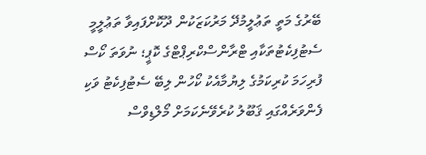ބޭރުގެ މަތީ ތަޢުލީމުދޭ މަރުކަޒަކުން ދޫކޮށްފައިވާ ތަޢުލީމީ ސެޓުފިކެޓުތަކާއި ޓްރާންސްކްރިޕްޓްގެ ކޮޕީ؛ ނުވަތަ ކޯސް ފުރިހަމަ ކުރިކަމުގެ ލިޔުމާއެކު ކޯހުން ލިބޭ ސެޓުފިކެޓު ވަކި ފެންވަރެއްގައި ޤަބޫލު ކުރެވޭނެކަމަށް މޯލްޑިވްސް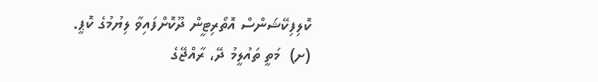ކޮލިފިކޭޝަންސް އޮތޯރިޓީން ދޫކޮށްފައިވާ ލިޔުމުގެ ކޮޕީ.
(ށ)  މަތީ ތައުލީމު ދޭ، ރާއްޖޭގެ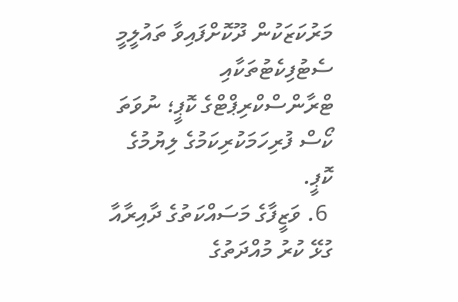މަރުކަޒަކުން ދޫކޮށްފައިވާ ތައުލީމީ ސެޓުފިކެޓުތަކާއި ޓްރާންސްކްރިޕްޓްގެ ކޮޕީ؛ ނުވަތަ ކޯސް ފުރިހަމަކުރިކަމުގެ ލިޔުމުގެ ކޮޕީ.
 6. ވަޒީފާގެ މަސައްކަތުގެ ދާއިރާއާ ގުޅޭ ކުރު މުއްދަތުގެ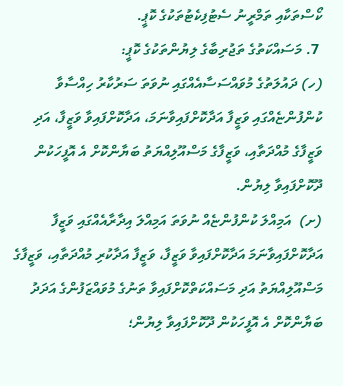ކޯސްތަކާއި ތަމްރީނު ސެޓުފިކެޓުތަކުގެ ކޮޕީ.
 7. މަސައްކަތުގެ ތަޖުރިބާގެ ލިޔުންތަކުގެ ކޮޕީ:
(ހ) ދައުލަތުގެ މުވައްސަސާއެއްގައި ނުވަތަ ސަރުކާރު ހިއްސާވާ ކުންފުންޏެއްގައި ވަޒީފާ އަދާކޮށްފައިވާނަމަ، އަދާކޮށްފައިވާ ވަޒީފާ، އަދި ވަޒީފާގެ މުއްދަތާއި، ވަޒީފާގެ މަސްއޫލިއްޔަތު ބަޔާންކޮށް އެ އޮފީހަކުން ދޫކޮށްފައިވާ ލިޔުން.
(ށ)  އަމިއްލަ ކުންފުންޏެއް ނުވަތަ އަމިއްލަ އިދާރާއެއްގައި ވަޒީފާ އަދާކޮށްފައިވާނަމަ އަދާކޮށްފައިވާ ވަޒީފާ، ވަޒީފާ އަދާކުރި މުއްދަތާއި، ވަޒީފާގެ މަސްއޫލިއްޔަތު އަދި މަސައްކަތްކޮށްފައިވާ ތަނުގެ މުވައްޒަފުންގެ އަދަދު ބަޔާންކޮށް އެ އޮފީހަކުން ދޫކޮށްފައިވާ ލިޔުން؛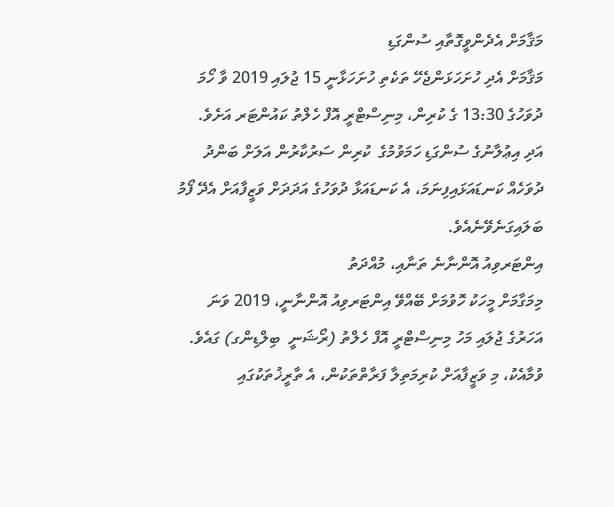މަޤާމަށް އެދެންވީގޮތާއި ސުންގަޑި
މަޤާމަށް އެދި ހުށަހަޅަންޖެހޭ ތަކެތި ހުށަހަޅާނީ 15 ޖުލައި 2019 ވާ ހޯމަ ދުވަހުގެ 13:30 ގެ ކުރިން، މިނިސްޓްރީ އޮފް ހެލްތު ކައުންޓަރ އަށެވެ. އަދި އިޢުލާނުގެ ސުންގަޑި ހަމަވުމުގެ  ކުރިން ސަރުކާރުން އަލަށް ބަންދު ދުވަހެއް ކަނޑައަޅައިފިނަމަ، އެ ކަނޑައަޅާ ދުވަހުގެ އަދަދަށް ވަޒީފާއަށް އެދޭ ފޯމު ބަލައިގަނެވޭނެއެވެ.
އިންޓަރވިއު އޮންނާނެ ތަނާއި، މުއްދަތު
މިމަގާމަށް މީހަކު ހޮވުމަށް ބޭއްވޭ އިންޓަރވިއު އޮންނާނީ، 2019 ވަނަ އަހަރުގެ ޖުލައި މަހު މިނިސްޓްރީ އޮފް ހެލްތު (ރޯޝަނީ  ބިލްޑިންގ) ގައެވެ. ވުމާއެކު، މި ވަޒީފާއަށް ކުރިމަތިލާ ފަރާތްތަކުން، އެ ތާރީޚުތަކުގައި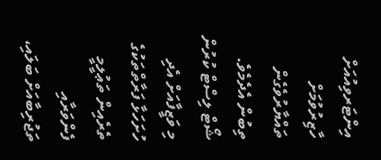އިންޓަރވިއުއަށް ހާޒިރުވުމަށް ތައްޔާރުވެގެން ތިބުން އެދެމެވެ.
ޝޯޓް ލިސްޓް ކުރުން
މި ވަޒީފާއަށް އެދި ހުށަހަޅާ ފަރާތްތަކުގެ ތެރެއިން ތަޢުލީމީ ފެންވަރާއި ތަޖުރިބާއަށް ބަލައި،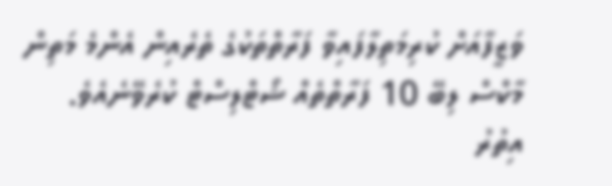ވަޒީފާއަށް ކުރިމަތިލާފައިވާ ފަރާތްތަކުގެ ތެރެއިން އެންމެ މަތިން މާކްސް ލިބޭ 10 ފަރާތްތެއް ޝޯޓްލިސްޓް ކުރެވޭނެއެވެ.
އިތުރު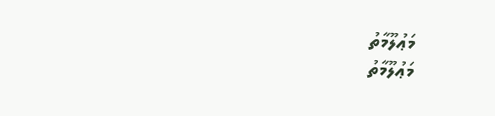މަޢުލޫމާތު
މަޢުލޫމާތު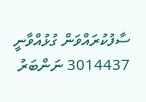ސާފުކުރައްވަން ގުޅުއްވާނީ 3014437 ނަންބަރު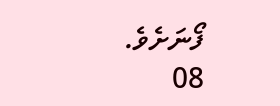ފޯނަށެވެ.
08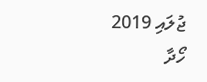ޖުލައި 2019
ހޯދާ